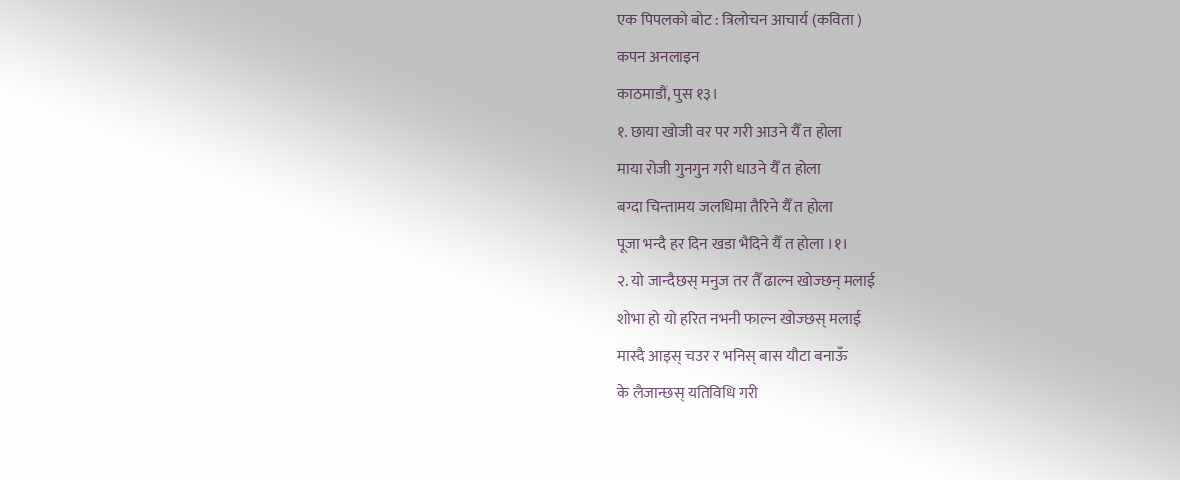एक पिपलको बोट : त्रिलोचन आचार्य (कविता )
कपन अनलाइन
काठमाडौं, पुस १३।
१. छाया खोजी वर पर गरी आउने यैँ त होला
माया रोजी गुनगुन गरी धाउने यैँ त होला
बग्दा चिन्तामय जलधिमा तैरिने यैँ त होला
पूजा भन्दै हर दिन खडा भैदिने यैँ त होला ।१।
२. यो जान्दैछस् मनुज तर तैँ ढाल्न खोज्छन् मलाई
शोभा हो यो हरित नभनी फाल्न खोज्छस् मलाई
मास्दै आइस् चउर र भनिस् बास यौटा बनाऊँ
के लैजान्छस् यतिविधि गरी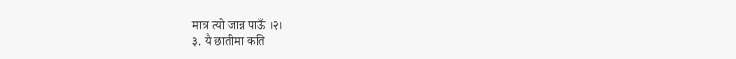मात्र त्यो जान्न पाऊँ ।२।
३. यै छातीमा कति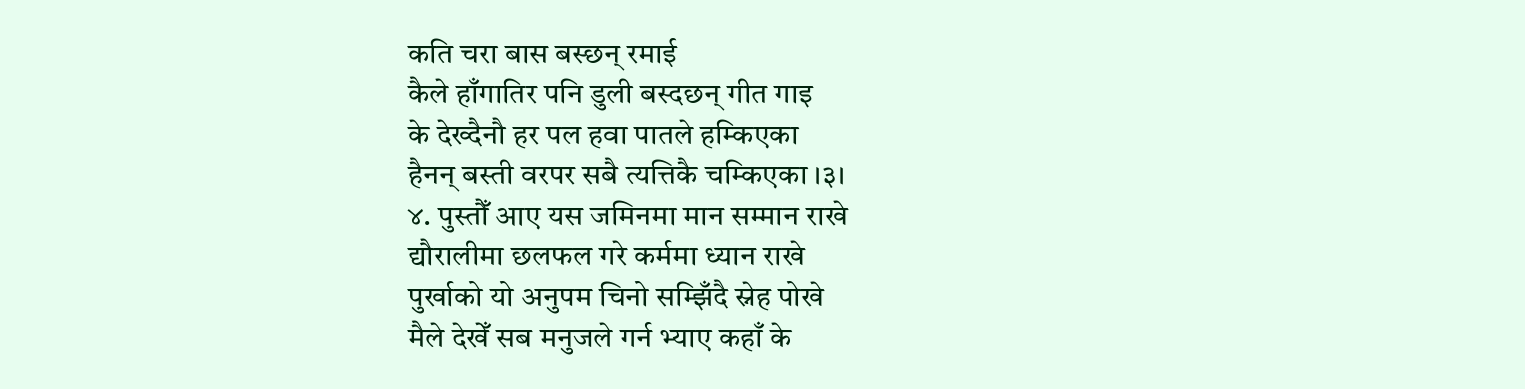कति चरा बास बस्छन् रमाई
कैले हाँगातिर पनि डुली बस्दछन् गीत गाइ
के देख्दैनौ हर पल हवा पातले हम्किएका
हैनन् बस्ती वरपर सबै त्यत्तिकै चम्किएका ।३।
४. पुस्तौँ आए यस जमिनमा मान सम्मान राखे
द्यौरालीमा छलफल गरे कर्ममा ध्यान राखे
पुर्खाको यो अनुपम चिनो सम्झिँदै स्नेह पोखे
मैले देखेँ सब मनुजले गर्न भ्याए कहाँ के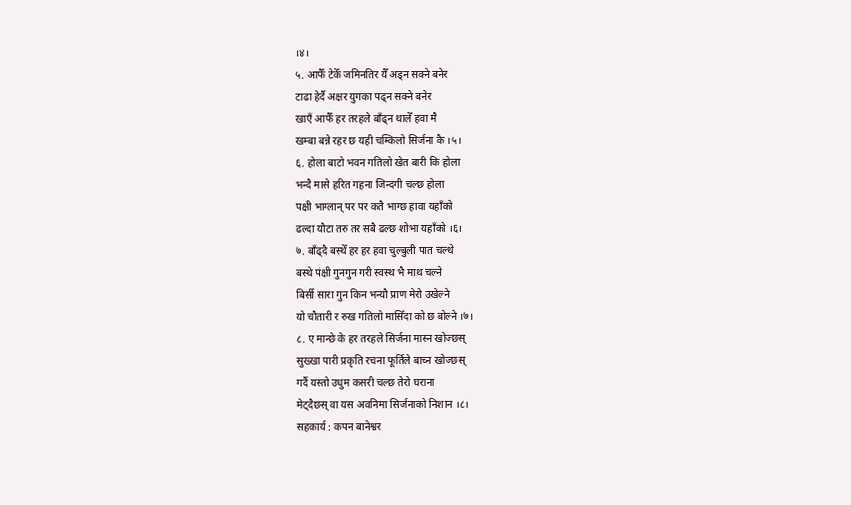।४।
५. आफैँ टेकेँ जमिनतिर यैँ अड्न सक्ने बनेर
टाढा हेर्दै अक्षर युगका पढ्न सक्ने बनेर
खाएँ आफैँ हर तरहले बाँढ्न थालेँ हवा मै
खम्बा बन्ने रहर छ यही चम्किलो सिर्जना कै ।५।
६. होला बाटो भवन गतिलो खेत बारी कि होला
भन्दै मासे हरित गहना जिन्दगी चल्छ होला
पक्षी भाग्लान् पर पर कतै भाग्छ हावा यहाँको
ढल्दा यौटा तरु तर सबै ढल्छ शोभा यहाँको ।६।
७. बाँढ्दै बस्थेँ हर हर हवा चुल्बुली पात चल्थे
बस्थे पंक्षी गुनगुन गरी स्वस्थ भै माथ चल्ने
बिर्सी सारा गुन किन भन्यौ प्राण मेरो उखेल्ने
यो चौतारी र रुख गतिलो मासिँदा को छ बोल्ने ।७।
८. ए मान्छे के हर तरहले सिर्जना मास्न खोज्छस्
सुख्खा पारी प्रकृति रचना फूर्तिले बाच्न खोज्छस्
गर्दै यस्तो उधुम कसरी चल्छ तेरो घराना
मेट्दैछस् वा यस अवनिमा सिर्जनाको निशान ।८।
सहकार्य : कपन बानेश्वर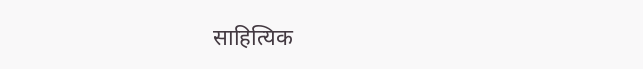साहित्यिक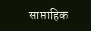साप्ताहिक